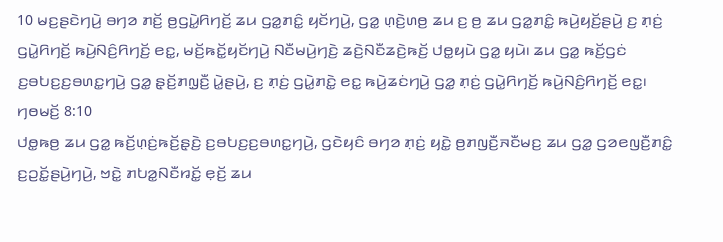10 ꤗꤢ꤬ꤔꤢꤧꤚꤣꤧ꤬ ꤋꤚꤤ ꤊꤢꤩ꤬ ꤥ꤬ꤞꤣꤧ꤭ꤖꤚꤢꤩ꤬ ꤘꤣ ꤞꤤ꤭ꤊꤢꤨ꤭ ꤟꤢꤩꤚꤣꤧ꤬, ꤞꤤ꤭ ꤛ꤫ꤢꤧ꤬ꤛꤥ꤬ ꤘꤣ ꤢ꤬ ꤥ꤬ ꤘꤣ ꤞꤤ꤭ꤊꤢꤨ꤭ ꤒꤣꤧ꤬ꤟꤢꤩ꤬ꤔꤣꤧ꤬ ꤢ꤬ ꤊ꤫ꤢꤦ꤬ ꤞꤣꤧ꤭ꤖꤚꤢꤩ꤬ ꤒꤣꤧ꤬ꤡꤢꤨ꤬ꤖꤚꤢꤩ꤬ ꤕꤢ꤭, ꤗꤢꤩ꤬ꤒꤢꤩ꤭ꤟꤢꤩꤚꤣꤧ꤬ ꤡꤢꤪꤗꤣꤧ꤬ꤚꤢꤧ꤬ ꤘꤢꤧ꤬ꤡꤢꤪꤘꤢꤧ꤬ꤒꤢꤩ꤬ ꤓꤥ꤭ꤟꤣꤧ ꤞꤤ꤭ ꤟꤣꤧ꤯ ꤘꤣ ꤞꤤ꤭ ꤒꤢꤩ꤬ꤞꤢꤦ ꤢ꤬ꤋꤝꤢ꤬ꤢ꤬ꤋꤛꤢ꤭ꤚꤣꤧ꤬ ꤞꤤ꤭ ꤔ꤫ꤢꤩ꤬ꤊꤜ꤫ꤢꤪ꤬ ꤣꤧ꤭ꤔꤣꤧ꤬, ꤢ꤬ ꤊ꤫ꤢꤦ꤬ ꤞꤣꤧ꤭ꤊꤢꤧ꤭ ꤕꤢ꤭ ꤒꤣꤧ꤬ꤘꤢꤦꤚꤣꤧ꤬ ꤞꤤ꤭ ꤊ꤫ꤢꤦ꤬ ꤞꤣꤧ꤭ꤖꤚꤢꤩ꤬ ꤒꤣꤧ꤬ꤡꤢꤨ꤬ꤖꤚꤢꤩ꤬ ꤕꤢ꤭꤯
ꤚꤥꤗꤢꤩ꤬ 8:10
ꤓꤥ꤭ꤒꤥ꤬ ꤘꤣ ꤞꤤ꤭ ꤒꤢꤩ꤬ꤛ꤫ꤢꤦ꤬ꤒꤢꤩ꤬ꤔ꤫ꤢꤧ꤬ ꤢ꤬ꤋꤝꤢ꤬ꤢ꤬ꤋꤛꤢ꤭ꤚꤣꤧ꤬, ꤞꤢꤧꤟꤢꤨ ꤋꤚꤤ ꤊ꤫ꤢꤦ꤬ ꤟꤢꤧ꤭ ꤥ꤬ꤊꤜꤢꤪ꤬ꤏꤢꤪꤗꤢ꤬ ꤘꤣ ꤞꤤ꤭ ꤞꤤꤕꤜꤢꤪ꤬ꤊꤢꤨ꤭ ꤢ꤬ꤑꤢꤩ꤭ꤔꤣꤧ꤬ꤚꤣꤧ꤬, ꤠꤢꤧ꤭ ꤊꤝꤤ꤭ꤡꤢꤪꤙꤢꤩ꤭ ꤕ꤫ꤢꤩ꤬ ꤘꤣ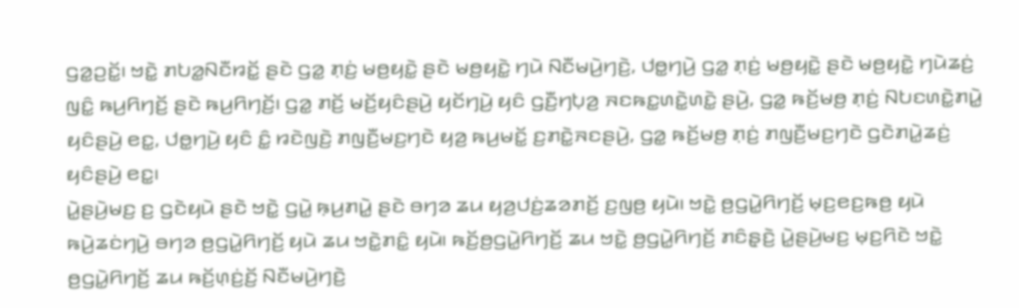ꤞꤤ꤭ꤑꤢꤩ꤭꤯ ꤠꤢꤧ꤭ ꤊꤝꤤ꤭ꤡꤢꤪꤙꤢꤩ꤭ ꤔꤢꤧ ꤞꤤ꤭ ꤊ꤫ꤢꤦ꤬ ꤗꤥ꤬ꤟꤢꤧ꤭ ꤔꤢꤧ ꤗꤥ꤬ꤟꤢꤧ꤭ ꤚꤣꤧ ꤡꤢꤪꤗꤣꤧ꤬ꤚꤢꤧ꤬, ꤓꤥ꤭ꤚꤣꤧ꤬ ꤞꤤ꤭ ꤊ꤫ꤢꤦ꤬ ꤗꤥ꤬ꤟꤢꤧ꤭ ꤔꤢꤧ ꤗꤥ꤬ꤟꤢꤧ꤭ ꤚꤣꤧꤘꤢꤦ꤬ ꤜꤢꤨ꤭ ꤒꤣ꤬ꤖꤚꤢꤩ꤬ ꤔꤢꤧ ꤒꤣ꤬ꤖꤚꤢꤩ꤬꤯ ꤞꤤ꤭ ꤊꤢꤩ꤬ ꤗꤢꤩ꤬ꤟꤢꤨꤔꤣꤧ꤬ ꤟꤢꤩꤚꤣꤧ꤬ ꤟꤢꤨ ꤞꤢꤪ꤬ꤚꤝ꤫ꤤ꤬ ꤏꤢꤒꤢ꤭ꤛꤢꤧ꤭ꤛꤢꤧ꤭ ꤔꤣꤧ꤬, ꤞꤤ꤭ ꤒꤢꤩ꤬ꤗꤥ꤬ ꤊ꤫ꤢꤦ꤬ ꤡꤝꤢꤛꤢꤧ꤭ꤊꤣꤧ꤭ ꤟꤢꤨꤔꤣꤧ꤬ ꤕꤢ꤭, ꤓꤥ꤭ꤚꤣꤧ꤬ ꤟꤢꤨ ꤢꤨ꤭ ꤙꤢꤧꤜꤢꤧ꤬ ꤊꤜꤢꤪ꤬ꤗꤢ꤬ꤚꤢꤧ ꤟꤤ꤬ ꤒꤣ꤬ꤗꤢꤩ꤭ ꤢ꤬ꤊꤢꤧ꤭ꤏꤢꤔꤣꤧ꤬, ꤞꤤ꤭ ꤒꤢꤩ꤬ꤗꤥ꤬ ꤊ꤫ꤢꤦ꤬ ꤊꤜꤢꤪ꤬ꤗꤢ꤬ꤚꤢꤧ ꤞꤢꤧꤊꤣꤧ꤭ꤘꤢꤦ꤬ ꤟꤢꤨꤔꤣꤧ꤬ ꤕꤢ꤭꤯
ꤣꤧ꤭ꤔꤣꤧ꤬ꤗꤢ꤬ ꤢ꤬ ꤞꤢꤧꤟꤣꤧ ꤔꤢꤧ ꤠꤢꤧ꤭ ꤞꤣꤧ꤭ ꤒ꤫ꤣ꤬ꤊꤣꤧ꤭ ꤔꤢꤧ ꤋꤚꤤ ꤘꤣ ꤟꤤ꤬ꤓꤢꤦ꤬ꤘꤤꤊꤢꤩ꤬ ꤢ꤬ꤜꤥ꤬ ꤟꤣꤧ꤯ ꤠꤢꤧ꤭ ꤥ꤬ꤞꤣꤧ꤭ꤖꤚꤢꤩ꤬ ꤗ꤫ꤢ꤬ꤕꤢ꤬ꤒꤥ꤬ ꤟꤣꤧ ꤒꤣꤧ꤬ꤘꤢꤦꤚꤣꤧ꤬ ꤋꤚꤤ ꤥ꤬ꤞꤣꤧ꤭ꤖꤚꤢꤩ꤬ ꤟꤣꤧ ꤘꤣ ꤠꤢꤧ꤭ꤊꤢꤨ꤭ ꤟꤣꤧ꤯ ꤒꤢꤩ꤬ꤥ꤬ꤞꤣꤧ꤭ꤖꤚꤢꤩ꤬ ꤘꤣ ꤠꤢꤧ꤭ ꤥ꤬ꤞꤣꤧ꤭ꤖꤚꤢꤩ꤬ ꤊꤢꤨꤔ꤫ꤢꤧ꤬ ꤣꤧ꤭ꤔꤣꤧ꤬ꤗꤢ꤬ ꤗ꤫ꤢ꤬ꤖꤢꤧ ꤠꤢꤧ꤭ ꤥ꤬ꤞꤣꤧ꤭ꤖꤚꤢꤩ꤬ ꤘꤣ ꤒꤢꤩ꤬ꤛ꤫ꤢꤦ꤬ꤢꤩ꤬ ꤡꤢꤪꤗꤣꤧ꤬ꤚꤢꤧ꤬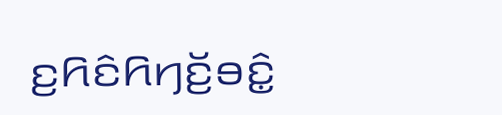ꤢ꤬ꤖꤢꤨꤖꤚꤢꤩ꤬ꤋꤢꤨ꤭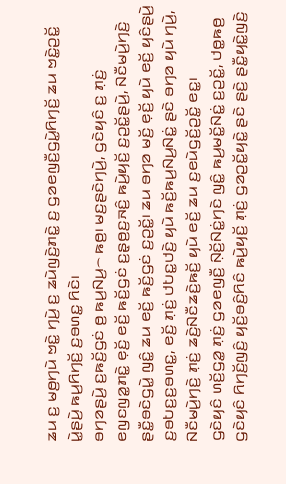ꤘꤣ ꤢ꤬ ꤗꤥ꤬ꤚꤣꤧ ꤠꤢꤧ꤭ ꤚꤣꤧ꤬ ꤢ꤬ ꤘꤣꤧꤜꤢꤧ꤬ꤊꤢꤧ꤭ ꤢ꤬ ꤞꤤꤕꤜꤢꤪ꤬ꤞꤣꤧ꤭ꤖꤚꤢꤩ꤬ ꤘꤣ ꤠꤢꤧ꤭ꤑꤢꤩ꤭ ꤣꤧ꤭ꤔꤣꤧ꤬ ꤒꤣ꤬ꤖꤚꤢꤩ꤬ ꤢ꤬ꤋꤛꤢ꤭ ꤖꤢꤧ꤯
ꤋꤚꤤꤔꤣꤧ꤬ ꤢ꤬ꤒꤢꤩ꤬ꤞꤢꤦ ꤥ꤬ ꤒꤣ꤬ꤡꤣ꤬꤮ ꤒꤥ꤬꤯ ꤗꤢ꤬ꤔꤢꤧꤚꤣꤧ꤬, ꤞꤢꤧꤟꤢꤨ ꤢ꤬ ꤊ꤫ꤢꤦ꤬ ꤕꤜꤢꤜꤤ꤭ꤊꤢꤧ꤭ ꤕ꤫ꤢꤩ꤬ ꤕꤢꤩ꤬ ꤒꤢꤩ꤬ꤞꤢꤦ ꤢ꤬ꤔ꤫ꤥ꤬ꤢ꤬ꤏꤢꤨ꤬ ꤒꤣꤧ꤬ꤟꤢꤩ꤬ ꤢ꤬ꤑꤢꤩ꤭ꤔꤣꤧ꤬, ꤡꤢꤪꤗꤣꤧ꤬ꤚꤢꤧ꤬ ꤔꤢꤪ꤭ꤋꤢꤧꤞꤣꤧ꤭ ꤜꤢꤨ꤭ ꤘꤣ ꤕꤢꤩ꤬ ꤒꤢꤩ꤬ꤞꤢꤦ ꤢ꤬ꤑꤢꤩ꤭꤯ ꤘꤣ ꤋꤚꤤ ꤗꤢꤩ꤬ ꤕ꤫ꤢꤩ꤬ ꤟꤣꤧ ꤕꤢꤩ꤬ ꤟꤢꤨꤔꤣꤧ꤬ ꤢ꤬ꤋꤝꤢ꤬ꤢ꤬ꤋꤛꤢ꤭, ꤕꤢꤩ꤬ ꤊ꤫ꤢꤦ꤬ ꤓꤝꤢ꤭ꤓꤢꤧ꤬ ꤟꤣꤧ ꤒꤢꤩ꤬ꤒꤣ꤬ꤡꤣ꤬ꤡꤢꤦ꤭ ꤔꤢꤧ ꤋꤚꤤ ꤟꤣꤧ ꤚꤣꤧ꤬, ꤡꤢꤪꤗꤣꤧ꤬ꤚꤢꤧ꤬ ꤊ꤫ꤢꤦ꤬ ꤘꤢꤧ꤬ꤡꤢꤪꤘꤢꤧ꤬ꤒꤢꤩ꤬ ꤟꤣꤧ ꤕꤢꤩ꤬ ꤘꤣ ꤢ꤬ꤕꤣꤧꤞꤢꤩ꤬ꤑꤢꤩ꤭ ꤕꤢ꤭꤯
ꤞꤢꤧꤟꤢꤨ ꤛꤢꤩ꤬ꤞꤤ꤭ ꤊ꤫ꤢꤦ꤬ ꤞꤤꤕꤜꤢꤪ꤬ ꤡ꤫ꤢꤩ꤬ꤡꤢꤦ꤭ꤚꤢꤧ ꤜꤢꤨ꤭ ꤒꤣ꤬ꤗꤢꤩ꤭ꤡꤢꤦ꤭ ꤢ꤬ꤑꤢꤩ꤭, ꤓꤥ꤭ꤒꤥ꤬ ꤞꤢꤧꤟꤢꤨ ꤖꤚꤢꤩ꤬ꤜꤢꤨ꤬ ꤟꤢꤩ꤬ꤋꤢꤨ꤬ꤖꤢꤨ ꤒꤣꤧ꤬ꤟꤢꤩ꤬ ꤊ꤫ꤢꤦ꤬ ꤞꤤꤑꤢꤩ꤭ꤟꤢꤧ꤭ ꤔꤢꤧ ꤔꤢꤧ꤬ ꤔꤢꤪ꤭ꤟꤢꤧ꤭ꤜꤢꤧ꤬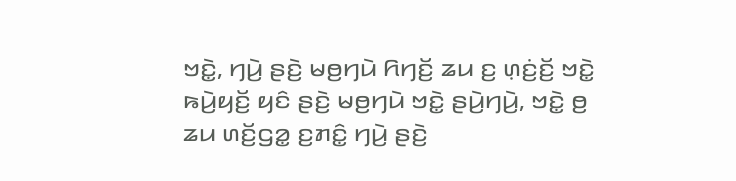ꤠꤢꤧ꤭, ꤚꤣꤧ꤬ ꤔꤢꤧ꤬ ꤗꤥ꤬ꤚꤣꤧ ꤖꤚꤢꤩ꤬ ꤘꤣ ꤢ꤬ ꤛ꤫ꤢꤦ꤬ꤢꤩ꤬ ꤠꤢꤧ꤭ ꤒꤣꤧ꤬ꤟꤢꤩ꤬ ꤟꤢꤨ ꤔꤢꤧ꤬ ꤗꤥ꤬ꤚꤣꤧ ꤠꤢꤧ꤭ ꤔꤣꤧ꤬ꤚꤣꤧ꤬, ꤠꤢꤧ꤭ ꤥ꤬ ꤘꤣ ꤛꤢꤩ꤬ꤞꤤ꤭ ꤢ꤬ꤊꤢꤨ꤭ ꤚꤣꤧ꤬ ꤔꤢꤧ꤬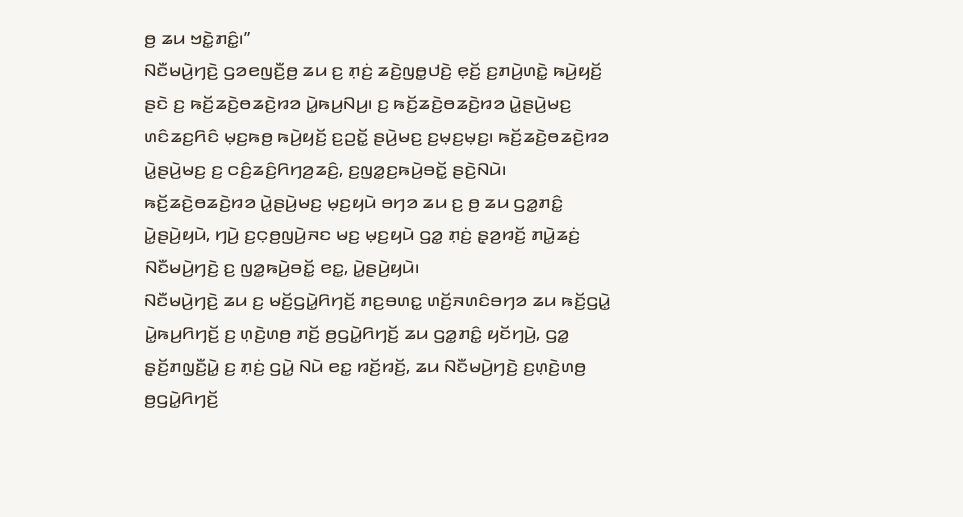ꤥ꤬ ꤘꤣ ꤠꤢꤧ꤭ꤊꤢꤨ꤭꤯”
ꤡꤢꤪꤗꤣꤧ꤬ꤚꤢꤧ꤬ ꤞꤤꤕꤜꤢꤪ꤬ꤥ꤬ ꤘꤣ ꤢ꤬ ꤊ꤫ꤢꤦ꤬ ꤘꤢꤧ꤬ꤜꤥ꤭ꤓꤢꤧ꤬ ꤕ꤫ꤢꤩ꤬ ꤢ꤬ꤊꤣꤧ꤬ꤛꤢꤧ꤭ ꤒꤣꤧ꤬ꤟꤢꤩ꤬ ꤔꤢꤧ ꤢ꤬ ꤒꤢꤩ꤬ꤘꤢꤧ꤬ꤥꤘꤢꤧ꤬ꤙꤤ ꤣꤧ꤭ꤒꤣ꤬ꤡꤣ꤬꤯ ꤢ꤬ ꤒꤢꤩ꤬ꤘꤢꤧ꤬ꤥꤘꤢꤧ꤬ꤙꤤ ꤣꤧ꤭ꤔꤣꤧ꤬ꤗꤢ꤬ ꤛꤢꤨꤘꤢ꤬ꤖꤢꤨ ꤗ꤫ꤢ꤬ꤒꤥ꤬ ꤒꤣꤧ꤬ꤟꤢꤩ꤬ ꤢ꤬ꤑꤢꤩ꤭ ꤔꤣꤧ꤬ꤗꤢ꤬ ꤢ꤬ꤗ꤫ꤢ꤬ꤗ꤫ꤢ꤬꤯ ꤒꤢꤩ꤬ꤘꤢꤧ꤬ꤥꤘꤢꤧ꤬ꤙꤤ ꤣꤧ꤭ꤔꤣꤧ꤬ꤗꤢ꤬ ꤢ꤬ ꤍꤢꤨ꤬ꤘꤢꤨ꤬ꤖꤚꤤ꤬ꤘꤢꤨ꤬, ꤢ꤬ꤜꤤ꤭ꤢ꤬ꤒꤣꤧ꤬ꤋꤢꤩ꤭ ꤔꤢꤧ꤬ꤡꤣꤧ꤯ ꤒꤢꤩ꤬ꤘꤢꤧ꤬ꤥꤘꤢꤧ꤬ꤙꤤ ꤣꤧ꤭ꤔꤣꤧ꤬ꤗꤢ꤬ ꤗ꤫ꤢ꤬ꤟꤣꤧ ꤋꤚꤤ ꤘꤣ ꤢ꤬ ꤥ꤬ ꤘꤣ ꤞꤤ꤭ꤊꤢꤨ꤭ ꤣꤧ꤭ꤔꤣꤧ꤬ꤟꤣꤧ, ꤚꤣꤧ꤬ ꤢ꤬ꤍ꤫ꤥ꤬ꤜꤣꤧ꤬ꤏꤢ ꤗꤢ꤬ ꤗ꤫ꤢ꤬ꤟꤣꤧ ꤞꤤ꤭ ꤊ꤫ꤢꤦ꤬ ꤔ꤫ꤤ꤬ꤙꤢꤩ꤬ ꤊꤣꤧ꤭ꤘꤢꤦ꤬ ꤡꤢꤪꤗꤣꤧ꤬ꤚꤢꤧ꤬ ꤢ꤬ ꤜꤤ꤭ꤒꤣꤧ꤬ꤋꤢꤩ꤭ ꤕꤢ꤭, ꤣꤧ꤭ꤔꤣꤧ꤬ꤟꤣꤧ꤯
ꤡꤢꤪꤗꤣꤧ꤬ꤚꤢꤧ꤬ ꤘꤣ ꤢ꤬ ꤗꤢꤩ꤬ꤞꤣꤧ꤭ꤖꤚꤢꤩ꤬ ꤊꤢ꤬ꤋꤛꤢ꤭ ꤛꤢꤩ꤬ꤏꤛꤢꤨꤋꤚꤤ ꤘꤣ ꤒꤢꤩ꤬ꤞꤣꤧ꤭ ꤣꤧ꤭ꤒꤣ꤬ꤖꤚꤢꤩ꤬ ꤢ꤬ ꤛ꤫ꤢꤧ꤬ꤛꤥ꤬ ꤊꤢꤩ꤬ ꤥ꤬ꤞꤣꤧ꤭ꤖꤚꤢꤩ꤬ ꤘꤣ ꤞꤤ꤭ꤊꤢꤨ꤭ ꤟꤢꤩꤚꤣꤧ꤬, ꤞꤤ꤭ ꤔ꤫ꤢꤩ꤬ꤊꤜ꤫ꤢꤪ꤬ꤣꤧ꤭ ꤢ꤬ ꤊ꤫ꤢꤦ꤬ ꤞꤣꤧ꤭ ꤡꤣꤧ ꤕꤢ꤭ ꤙꤢꤩ꤬ꤙꤢꤩ꤬, ꤘꤣ ꤡꤢꤪꤗꤣꤧ꤬ꤚꤢꤧ꤬ ꤢ꤬ꤛ꤫ꤢꤧ꤬ꤛꤥ꤬ ꤥ꤬ꤞꤣꤧ꤭ꤖꤚꤢꤩ꤬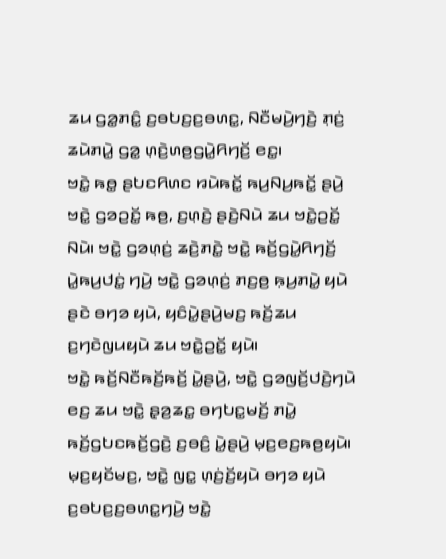ꤘꤣ ꤞꤤ꤭ꤊꤢꤨ꤭ ꤢ꤬ꤋꤝꤢ꤬ꤢ꤬ꤋꤛꤢ꤭, ꤡꤢꤪꤗꤣꤧ꤬ꤚꤢꤧ꤬ ꤊ꤫ꤢꤦ꤬ ꤘꤣꤧꤊꤣꤧ꤭ ꤞꤤ꤭ ꤛ꤫ꤢꤧ꤬ꤛꤥ꤬ꤞꤣꤧ꤭ꤖꤚꤢꤩ꤬ ꤕꤢ꤭꤯
ꤠꤢꤧ꤭ ꤒꤥ꤭ ꤔꤝꤢꤖꤛꤢ ꤙꤣꤧꤒꤢꤩ꤭ ꤒꤣ꤬ꤡꤣ꤬ꤒꤢꤩ꤭ ꤔꤣꤧ꤬ ꤠꤢꤧ꤭ ꤞꤤꤑꤢꤩ꤭ ꤒꤥ꤬, ꤢ꤬ꤛ꤫ꤢꤧ꤬ ꤔꤢꤧ꤬ꤡꤣꤧ ꤘꤣ ꤠꤢꤧ꤭ꤑꤢꤩ꤭ ꤡꤣꤧ꤯ ꤠꤢꤧ꤭ ꤞꤤꤛ꤫ꤢꤦ꤬ ꤘꤢꤧ꤬ꤊꤢꤧ꤭ ꤠꤢꤧ꤭ ꤒꤢꤩ꤬ꤞꤣꤧ꤭ꤖꤚꤢꤩ꤬ ꤣꤧ꤭ꤒꤣ꤬ꤓꤢꤦ꤭ ꤚꤣꤧ꤬ ꤠꤢꤧ꤭ ꤞꤤꤛ꤫ꤢꤦ꤬ ꤊꤢ꤬ꤥ꤬ ꤒ꤫ꤣ꤬ꤊꤣꤧ꤭ ꤟꤣꤧ ꤔꤢꤧ ꤋꤚꤤ ꤟꤣꤧ, ꤟꤢꤨꤣꤧ꤭ꤔꤣꤧ꤬ꤗꤢ꤬ ꤒꤢꤩ꤬ꤘꤣ ꤢ꤬ꤚꤢꤧꤜꤣꤟꤣꤧ ꤘꤣ ꤠꤢꤧ꤭ꤑꤢꤩ꤭ ꤟꤣꤧ꤯
ꤠꤢꤧ꤭ ꤒꤢꤩ꤬ꤡꤢꤪꤒꤢꤩ꤬ꤒꤢꤩ꤬ ꤣꤧ꤭ꤔꤣꤧ꤬, ꤠꤢꤧ꤭ ꤞꤤꤜꤢꤩ꤬ꤓꤢꤧ꤬ꤚꤣꤧ ꤕꤢ꤬ ꤘꤣ ꤠꤢꤧ꤭ ꤔ꤫ꤤ꤬ꤘꤢ꤭ ꤋꤚꤝꤢ꤭ꤗꤢꤩ꤬ ꤊꤣꤧ꤭ ꤒꤢꤩ꤬ꤞꤝꤢꤒꤢꤩ꤬ꤞꤢꤧ꤬ ꤢ꤬ꤋꤢꤨ꤬ ꤣꤧ꤭ꤔꤣꤧ꤬ ꤗ꤫ꤢ꤬ꤕꤢ꤬ꤒꤥ꤬ꤟꤣꤧ꤯ ꤗ꤫ꤢ꤬ꤟꤢꤩꤗꤢ꤬, ꤠꤢꤧ꤭ ꤜꤢ꤭ ꤛ꤫ꤢꤦ꤬ꤢꤩ꤬ꤟꤣꤧ ꤋꤚꤤ ꤟꤣꤧ ꤢ꤬ꤋꤝꤢ꤬ꤢ꤬ꤋꤛꤢ꤭ꤚꤣꤧ꤬ ꤠꤢꤧ꤭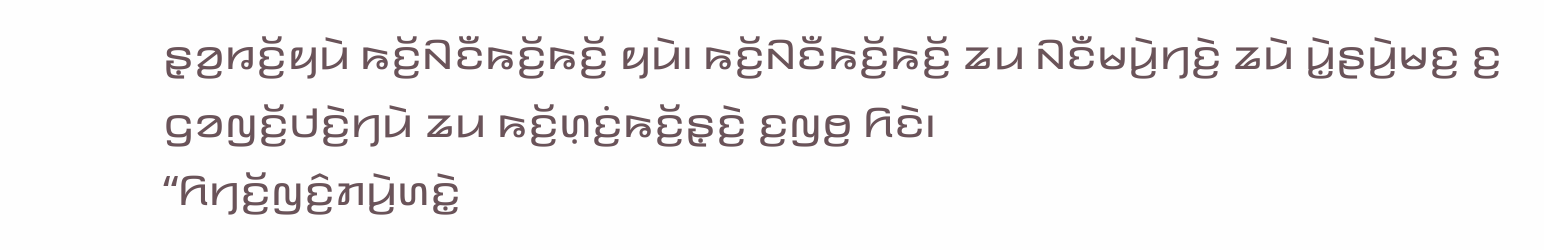ꤔ꤫ꤤ꤬ꤙꤢꤩ꤬ꤟꤣꤧ ꤒꤢꤩ꤬ꤡꤢꤪꤒꤢꤩ꤬ꤒꤢꤩ꤬ ꤟꤣꤧ꤯ ꤒꤢꤩ꤬ꤡꤢꤪꤒꤢꤩ꤬ꤒꤢꤩ꤬ ꤘꤣ ꤡꤢꤪꤗꤣꤧ꤬ꤚꤢꤧ꤬ ꤘꤣꤧ ꤣꤧ꤭ꤔꤣꤧ꤬ꤗꤢ꤬ ꤢ꤬ ꤞꤤꤜꤢꤩ꤬ꤓꤢꤧ꤬ꤚꤣꤧ ꤘꤣ ꤒꤢꤩ꤬ꤛ꤫ꤢꤦ꤬ꤒꤢꤩ꤬ꤔ꤫ꤢꤧ꤬ ꤢ꤬ꤜꤥ꤬ ꤖꤢꤧ꤯
“ꤖꤚꤢꤩ꤬ꤜꤢꤨ꤬ꤊꤣꤧ꤬ꤛꤢꤧ꤭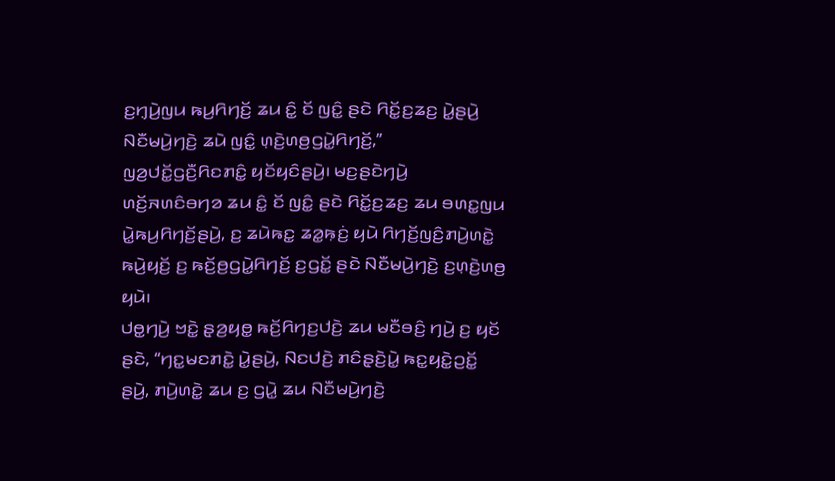ꤢ꤬ꤚ꤫ꤣꤧ꤬ꤜꤣ ꤒꤣ꤬ꤖꤚꤢꤩ꤬ ꤘꤣ ꤢꤨ꤭ ꤢꤩ ꤜꤢꤨ꤭ ꤔꤢꤧ ꤖꤢꤩ꤭ꤢ꤬ꤘꤢ꤬ ꤣꤧ꤭ꤔꤣꤧ꤬ ꤡꤢꤪꤗꤣꤧ꤬ꤚꤢꤧ꤬ ꤘꤣꤧ ꤜꤢꤨ꤭ ꤛ꤫ꤢꤧ꤬ꤛꤥ꤬ꤞꤣꤧ꤭ꤖꤚꤢꤩ꤬,” ꤜꤤ꤬ꤓꤢꤩ꤭ꤞꤢꤪ꤬ꤖꤢꤊꤢꤨ꤭ ꤟꤢꤩꤟꤢꤨꤔꤣꤧ꤬꤯ ꤗꤢ꤬ꤔꤢꤧꤚꤣꤧ꤬ ꤛꤢꤩ꤬ꤏꤛꤢꤨꤋꤚꤤ ꤘꤣ ꤢꤨ꤭ ꤢꤩ ꤜꤢꤨ꤭ ꤔꤢꤧ ꤖꤢꤩ꤭ꤢ꤬ꤘꤢ꤬ ꤘꤣ ꤋꤛꤢ꤭ꤜꤣ ꤣꤧ꤭ꤒꤣ꤬ꤖꤚꤢꤩ꤬ꤔꤣꤧ꤬, ꤢ꤬ ꤘꤣꤧꤒꤢ꤭ ꤘꤤ꤭ꤒ꤫ꤢꤦ꤬ ꤟꤣꤧ ꤖꤚꤢꤩ꤬ꤜꤢꤨ꤬ꤊꤣꤧ꤬ꤛꤢꤧ꤭ ꤒꤣꤧ꤬ꤟꤢꤩ꤬ ꤢ꤬ ꤒꤢꤩ꤬ꤥ꤬ꤞꤣꤧ꤭ꤖꤚꤢꤩ꤬ ꤢ꤬ꤞꤢꤩ꤭ ꤔꤢꤧ ꤡꤢꤪꤗꤣꤧ꤬ꤚꤢꤧ꤬ ꤢ꤬ꤛ꤫ꤢꤧ꤬ꤛꤥ꤬ ꤟꤣꤧ꤯
ꤓꤥ꤭ꤚꤣꤧ꤬ ꤠꤢꤧ꤭ ꤔ꤫ꤤ꤬ꤟꤥ꤭ ꤒꤢꤩ꤬ꤖꤚꤢ꤬ꤓꤢꤧ꤬ ꤘꤣ ꤗꤢꤪꤋꤢꤨ꤬ ꤚꤣꤧ꤬ ꤢ꤬ ꤟꤢꤩ ꤔꤢꤧ, “ꤚꤢ꤭ꤗꤢꤊꤢꤧ꤭ ꤣꤧ꤭ꤔꤣꤧ꤬, ꤡꤢꤓꤢꤧ꤬ ꤊꤢꤨꤔ꤫ꤢꤧ꤬ꤣꤧ꤭ ꤒꤢ꤭ꤟꤢꤧ꤭ꤑꤢꤩ꤭ ꤔꤣꤧ꤬, ꤊꤣꤧ꤬ꤛꤢꤧ꤭ ꤘꤣ ꤢ꤬ ꤞꤣꤧ꤭ ꤘꤣ ꤡꤢꤪꤗꤣꤧ꤬ꤚꤢꤧ꤬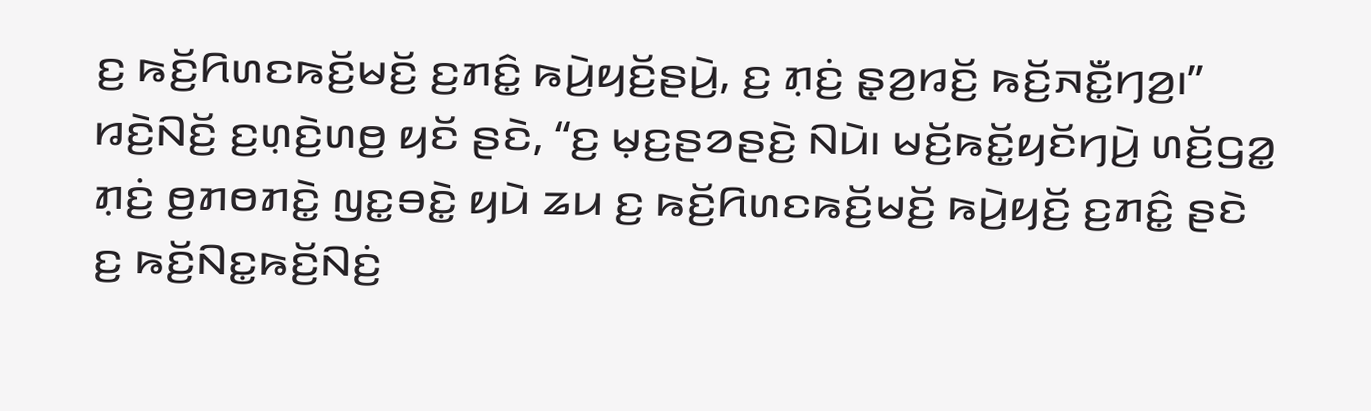ꤢ꤬ ꤒꤢꤩ꤬ꤖꤛꤢꤒꤢꤩ꤬ꤗꤢꤩ꤬ ꤢ꤬ꤊꤢꤨ꤭ ꤒꤣꤧ꤬ꤟꤢꤩ꤬ꤔꤣꤧ꤬, ꤢ꤬ ꤊ꤫ꤢꤦ꤬ ꤔ꤫ꤤ꤬ꤙꤢꤩ꤬ ꤒꤢꤩ꤬ꤏꤢꤪ꤭ꤚꤤ꤬꤯” ꤙꤢꤧ꤬ꤡꤢꤩ꤬ ꤢ꤬ꤛ꤫ꤢꤧ꤬ꤛꤥ꤬ ꤟꤢꤩ ꤔꤢꤧ, “ꤢ꤬ ꤗ꤫ꤢ꤬ꤔꤤꤔꤢꤧ꤬ ꤡꤣꤧ꤯ ꤗꤢꤩ꤬ꤒꤢꤩ꤭ꤟꤢꤩꤚꤣꤧ꤬ ꤛꤢꤩ꤬ꤞꤤ꤭ ꤊ꤫ꤢꤦ꤬ ꤥ꤬ꤊꤥꤊꤢꤧ꤭ ꤜꤢ꤭ꤋꤢꤧ꤭ ꤟꤣꤧ ꤘꤣ ꤢ꤬ ꤒꤢꤩ꤬ꤖꤛꤢꤒꤢꤩ꤬ꤗꤢꤩ꤬ ꤒꤣꤧ꤬ꤟꤢꤩ꤬ ꤢ꤬ꤊꤢꤨ꤭ ꤔꤢꤧ ꤢ꤬ ꤒꤢꤩ꤬ꤡꤢ꤭ꤒꤢꤩ꤬ꤡꤢꤦ꤬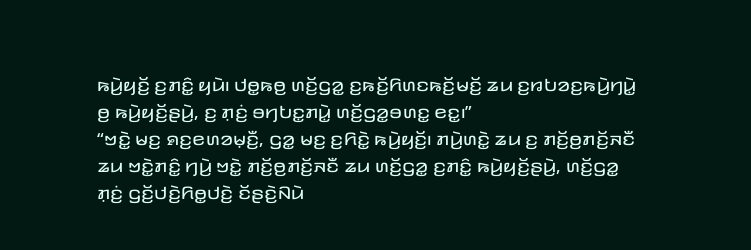ꤒꤣꤧ꤬ꤟꤢꤩ꤬ ꤢ꤬ꤊꤢꤨ꤭ ꤟꤣꤧ꤯ ꤓꤥ꤭ꤒꤥ꤬ ꤛꤢꤩ꤬ꤞꤤ꤭ ꤢ꤬ꤒꤢꤩ꤬ꤖꤛꤢꤒꤢꤩ꤬ꤗꤢꤩ꤬ ꤘꤣ ꤢ꤬ꤙꤝꤤꤢ꤬ꤒꤣꤧ꤬ꤚꤣꤧ꤭ ꤥ꤬ ꤒꤣꤧ꤬ꤟꤢꤩ꤬ꤔꤣꤧ꤬, ꤢ꤬ ꤊ꤫ꤢꤦ꤬ ꤋꤚꤝꤢ꤭ꤊꤣꤧ꤭ ꤛꤢꤩ꤬ꤞꤤ꤭ꤋꤛꤢ꤭ ꤕꤢ꤭꤯”
“ꤠꤢꤧ꤭ ꤗꤢ꤬ ꤎꤢ꤬ꤕꤛꤤꤗ꤫ꤢꤪ꤬, ꤞꤤ꤭ ꤗꤢ꤬ ꤢ꤬ꤖꤢꤧ꤭ ꤒꤣꤧ꤬ꤟꤢꤩ꤬꤯ ꤊꤣꤧ꤬ꤛꤢꤧ꤭ ꤘꤣ ꤢ꤬ ꤊꤢꤩ꤬ꤥ꤬ꤊꤢꤩ꤬ꤏꤢꤪ ꤘꤣ ꤠꤢꤧ꤭ꤊꤢꤨ꤭ ꤚꤣꤧ꤬ ꤠꤢꤧ꤭ ꤊꤢꤩ꤬ꤥ꤬ꤊꤢꤩ꤬ꤏꤢꤪ ꤘꤣ ꤛꤢꤩ꤬ꤞꤤ꤭ ꤢ꤬ꤊꤢꤨ꤭ ꤒꤣꤧ꤬ꤟꤢꤩ꤬ꤔꤣꤧ꤬, ꤛꤢꤩ꤬ꤞꤤ꤭ ꤊ꤫ꤢꤦ꤬ ꤞꤢꤩ꤬ꤓꤢꤧ꤬ꤖꤥ꤭ꤓꤢꤧ꤬ ꤢꤩꤔꤢꤧ꤬ꤡꤣꤧ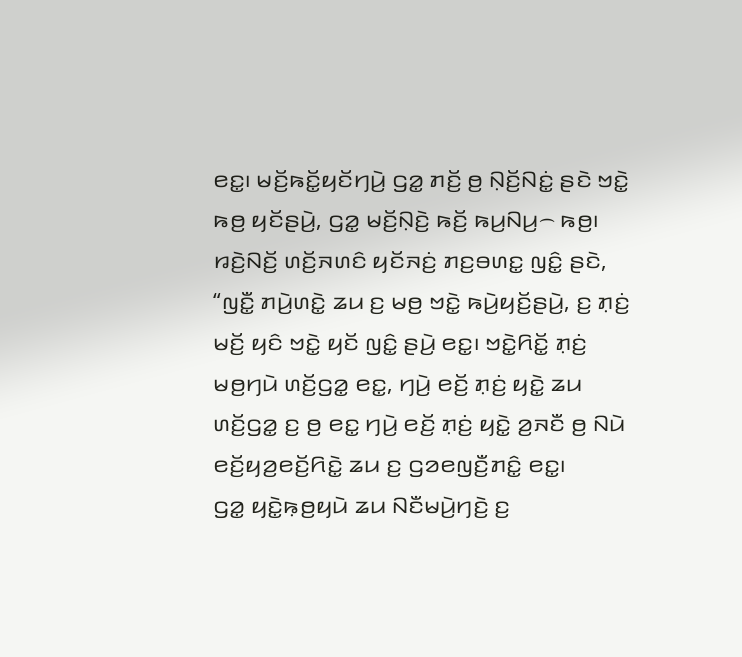ꤕꤢ꤭꤯ ꤗꤢꤩ꤬ꤒꤢꤩ꤭ꤟꤢꤩꤚꤣꤧ꤬ ꤞꤤ꤭ ꤊꤢꤩ꤬ ꤥ꤬ ꤡ꤫ꤢꤩ꤬ꤡꤢꤦ꤭ ꤔꤢꤧ ꤠꤢꤧ꤭ ꤒꤥ꤬ ꤟꤢꤩꤔꤣꤧ꤬, ꤞꤤ꤭ ꤗꤢꤩ꤬ꤡ꤫ꤢꤧ꤬ ꤒꤢꤩ꤬ ꤒꤣ꤬ꤡꤣ꤬꤮ ꤒꤥ꤬꤯
ꤙꤢꤧ꤬ꤡꤢꤩ꤬ ꤛꤢꤩ꤬ꤏꤛꤢꤨ ꤟꤢꤩꤏꤢꤦ꤬ ꤊꤢ꤬ꤋꤛꤢ꤭ ꤜꤢꤨ꤭ ꤔꤢꤧ, “ꤜꤢꤪ꤭ ꤊꤣꤧ꤬ꤛꤢꤧ꤭ ꤘꤣ ꤢ꤬ ꤗꤥ꤬ ꤠꤢꤧ꤭ ꤒꤣꤧ꤬ꤟꤢꤩ꤬ꤔꤣꤧ꤬, ꤢ꤬ ꤊ꤫ꤢꤦ꤬ ꤗꤢꤩ꤬ ꤟꤢꤨ ꤠꤢꤧ꤭ ꤟꤢꤩ ꤜꤢꤨ꤭ ꤔꤣꤧ꤬ ꤕꤢ꤭꤯ ꤠꤢꤧ꤭ꤖꤢꤩ꤭ ꤊ꤫ꤢꤦ꤬ ꤗꤥ꤬ꤚꤣꤧ ꤛꤢꤩ꤬ꤞꤤ꤭ ꤕꤢ꤭, ꤚꤣꤧ꤬ ꤕꤢꤩ꤬ ꤊ꤫ꤢꤦ꤬ ꤟꤢꤧ꤭ ꤘꤣ ꤛꤢꤩ꤬ꤞꤤ꤭ ꤢ꤬ ꤥ꤬ ꤕꤢ꤭ ꤚꤣꤧ꤬ ꤕꤢꤩ꤬ ꤊ꤫ꤢꤦ꤬ ꤟꤢꤧ꤭ ꤤ꤬ꤏꤢꤪ ꤥ꤬ ꤡꤣꤧ ꤕꤢꤩ꤬ꤟꤤ꤬ꤕꤢꤩ꤬ꤖꤢꤧ꤭ ꤘꤣ ꤢ꤬ ꤞꤤꤕꤜꤢꤪ꤬ꤊꤢꤨ꤭ ꤕꤢ꤭꤯
ꤞꤤ꤭ ꤟꤢꤧ꤭ꤒ꤫ꤥ꤬ꤟꤣꤧ ꤘꤣ ꤡꤢꤪꤗꤣꤧ꤬ꤚꤢꤧ꤬ ꤢ꤬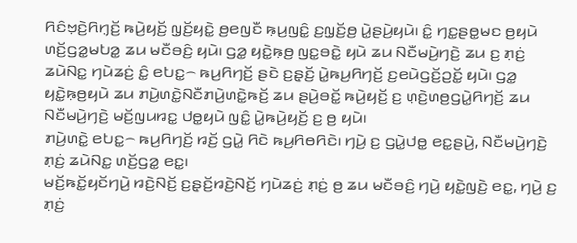ꤖꤢꤨꤠ꤫ꤢꤧ꤬ꤖꤚ꤫ꤢꤩ꤬ ꤒꤣꤧ꤬ꤟꤢꤩ꤬ ꤜ꤫ꤢꤩ꤬ꤟꤢꤧ꤭ ꤥ꤬ꤕꤜꤢꤪ ꤒ꤫ꤣ꤬ꤜꤢꤨ꤭ ꤢ꤬ꤜ꤫ꤢꤩ꤬ꤥ꤬ ꤣꤧ꤭ꤔꤣꤧ꤬ꤟꤣꤧ꤯ ꤢꤨ꤭ ꤚꤢ꤭ꤔꤥ꤭ꤗꤢ ꤥ꤬ꤟꤣꤧ ꤛꤢꤩ꤬ꤞꤤ꤭ꤗꤝꤤ꤭ ꤘꤣ ꤗꤢꤪꤋꤢꤨ꤬ ꤟꤣꤧ꤯ ꤞꤤ꤭ ꤟꤢꤧ꤭ꤒ꤫ꤥ꤬ ꤜꤢ꤭ꤋꤢꤧ꤭ ꤟꤣꤧ ꤘꤣ ꤡꤢꤪꤗꤣꤧ꤬ꤚꤢꤧ꤬ ꤘꤣ ꤢ꤬ ꤊ꤫ꤢꤦ꤬ ꤘꤣꤧꤡꤢ꤭ ꤚꤣꤧꤘꤢꤦ꤬ ꤢꤨ꤭ ꤕꤝꤢ꤭꤮ ꤒꤣ꤬ꤖꤚꤢꤩ꤬ ꤔꤢꤧ ꤢ꤬ꤔ꤫ꤢꤩ꤬ ꤣꤧ꤭ꤒꤣ꤬ꤖꤚꤢꤩ꤬ ꤢ꤬ꤕꤣꤧꤞꤢꤩ꤬ꤑꤢꤩ꤭ ꤟꤣꤧ꤯ ꤞꤤ꤭ ꤟꤢꤧ꤭ꤒ꤫ꤥ꤬ꤟꤣꤧ ꤘꤣ ꤊꤣꤧ꤬ꤛꤢꤧ꤭ꤡꤢꤪꤊꤣꤧ꤬ꤛꤢꤧ꤭ꤒꤢꤩ꤬ ꤘꤣ ꤔꤣꤧ꤬ꤋꤢꤩ꤭ ꤒꤣꤧ꤬ꤟꤢꤩ꤬ ꤢ꤬ ꤛ꤫ꤢꤧ꤬ꤛꤥ꤬ꤞꤣꤧ꤭ꤖꤚꤢꤩ꤬ ꤘꤣ ꤡꤢꤪꤗꤣꤧ꤬ꤚꤢꤧ꤬ ꤗꤢꤩ꤬ꤜꤣꤙꤢ꤭ ꤓꤥ꤭ꤟꤣꤧ ꤜꤢꤨ꤭ ꤣꤧ꤭ꤒꤣꤧ꤬ꤟꤢꤩ꤬ ꤢ꤬ ꤥ꤬ ꤟꤣꤧ꤯
ꤊꤣꤧ꤬ꤛꤢꤧ꤭ ꤕꤝꤢ꤭꤮ ꤒꤣ꤬ꤖꤚꤢꤩ꤬ ꤙꤢꤩ꤬ ꤞꤣꤧ꤭ ꤖꤢꤧ ꤒꤣ꤬ꤖꤥꤖꤢꤧ꤯ ꤚꤣꤧ꤬ ꤢ꤬ ꤞꤣꤧ꤭ꤓꤥ꤭ ꤕꤢ꤭ꤔꤣꤧ꤬, ꤡꤢꤪꤗꤣꤧ꤬ꤚꤢꤧ꤬ ꤊ꤫ꤢꤦ꤬ ꤘꤣꤧꤡꤢ꤭ ꤛꤢꤩ꤬ꤞꤤ꤭ ꤕꤢ꤭꤯
ꤗꤢꤩ꤬ꤒꤢꤩ꤭ꤟꤢꤩꤚꤣꤧ꤬ ꤙꤢꤧ꤬ꤡꤢꤩ꤬ ꤢ꤬ꤔ꤫ꤢꤩ꤬ꤙꤢꤧ꤬ꤡꤢꤩ꤬ ꤚꤣꤧꤘꤢꤦ꤬ ꤊ꤫ꤢꤦ꤬ ꤥ꤬ ꤘꤣ ꤗꤢꤪꤋꤢꤨ꤬ ꤚꤣꤧ꤬ ꤟꤢꤧ꤭ꤜꤢꤧ꤬ ꤕꤢ꤭, ꤚꤣꤧ꤬ ꤢ꤬ ꤊ꤫ꤢꤦ꤬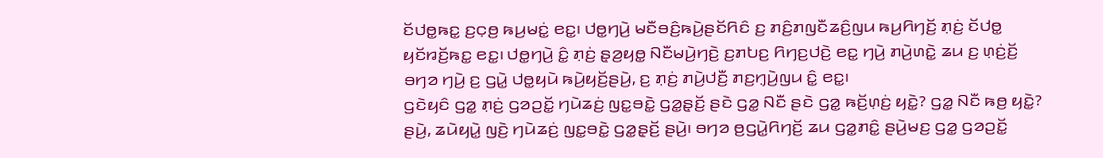ꤢꤩꤓꤥ꤭ꤒꤢ꤭ ꤢ꤬ꤍ꤫ꤥ꤬ ꤒꤣ꤬ꤗꤢꤦ꤭ ꤕꤢ꤭꤯ ꤓꤥ꤭ꤚꤣꤧ꤬ ꤗꤢꤪꤋꤢꤨ꤬ꤒꤣꤧ꤬ꤔꤢꤩꤖꤢꤨ ꤢ꤬ ꤊꤢꤨ꤬ꤊꤜꤢꤪꤘꤢꤨ꤬ꤜꤣ ꤒꤣ꤬ꤖꤚꤢꤩ꤬ ꤊ꤫ꤢꤦ꤬ ꤢꤩꤓꤥ꤭ ꤟꤢꤩꤙꤢꤩ꤬ꤒꤢ꤭ ꤕꤢ꤭꤯ ꤓꤥ꤭ꤚꤣꤧ꤬ ꤢꤨ꤭ ꤊ꤫ꤢꤦ꤬ ꤔ꤫ꤤ꤬ꤟꤥ꤭ ꤡꤢꤪꤗꤣꤧ꤬ꤚꤢꤧ꤬ ꤢ꤬ꤊꤝꤢ꤬ ꤖꤚꤢ꤬ꤓꤢꤧ꤬ ꤕꤢ꤭ ꤚꤣꤧ꤬ ꤊꤣꤧ꤬ꤛꤢꤧ꤭ ꤘꤣ ꤢ꤬ ꤛ꤫ꤢꤦ꤬ꤢꤩ꤬ ꤋꤚꤤ ꤚꤣꤧ꤬ ꤢ꤬ ꤞꤣꤧ꤭ ꤓꤥ꤭ꤟꤣꤧ ꤒꤣꤧ꤬ꤟꤢꤩ꤬ꤔꤣꤧ꤬, ꤢ꤬ ꤊ꤫ꤢꤦ꤬ ꤊꤣꤧ꤬ꤓꤢꤪ꤬ ꤊꤢ꤬ꤚ꤫ꤣꤧ꤬ꤜꤣ ꤢꤨ꤭ ꤕꤢ꤭꤯
ꤞꤢꤧꤟꤢꤨ ꤞꤤ꤭ ꤊ꤫ꤢꤦ꤬ ꤞꤤꤑꤢꤩ꤭ ꤚꤣꤧꤘꤢꤦ꤬ ꤜꤢ꤭ꤋꤢꤧ꤭ ꤞꤤ꤭ꤔ꤫ꤢꤩ꤬ ꤔꤢꤧ ꤞꤤ꤭ ꤡꤢꤪ ꤔꤢꤧ ꤞꤤ꤭ ꤒꤢꤩ꤬ꤛ꤫ꤢꤦ꤬ ꤟꤢꤧ꤭? ꤞꤤ꤭ ꤡꤢꤪ ꤒꤥ꤬ ꤟꤢꤧ꤭? ꤔꤣꤧ꤬, ꤘꤣꤧꤟꤣꤧ꤭ ꤜꤢꤧ꤬ ꤚꤣꤧꤘꤢꤦ꤬ ꤜꤢ꤭ꤋꤢꤧ꤭ ꤞꤤ꤭ꤔ꤫ꤢꤩ꤬ ꤔꤣꤧ꤬꤯ ꤋꤚꤤ ꤥ꤬ꤞꤣꤧ꤭ꤖꤚꤢꤩ꤬ ꤘꤣ ꤞꤤ꤭ꤊꤢꤨ꤭ ꤔꤣꤧ꤬ꤗꤢ꤬ ꤞꤤ꤭ ꤞꤤꤑꤢꤩ꤭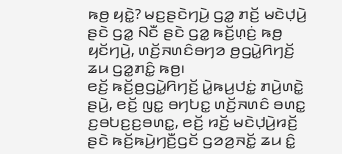ꤒꤥ꤬ ꤟꤢꤧ꤭? ꤗꤢ꤬ꤔꤢꤧꤚꤣꤧ꤬ ꤞꤤ꤭ ꤊꤢꤩ꤬ ꤗꤢꤧꤓ꤫ꤣꤧ꤬ ꤔꤢꤧ ꤞꤤ꤭ ꤡꤢꤪ ꤔꤢꤧ ꤞꤤ꤭ ꤒꤢꤩ꤬ꤛ꤫ꤢꤦ꤬ ꤒꤥ꤬ ꤟꤢꤩꤚꤣꤧ꤬, ꤛꤢꤩ꤬ꤏꤛꤢꤨꤋꤚꤤ ꤥ꤬ꤞꤣꤧ꤭ꤖꤚꤢꤩ꤬ ꤘꤣ ꤞꤤ꤭ꤊꤢꤨ꤭ ꤒꤥ꤬꤯
ꤕꤢꤩ꤬ ꤒꤢꤩ꤬ꤥ꤬ꤞꤣꤧ꤭ꤖꤚꤢꤩ꤬ ꤣꤧ꤭ꤒꤣ꤬ꤓꤢꤦ꤭ ꤊꤣꤧ꤬ꤛꤢꤧ꤭ ꤔꤣꤧ꤬, ꤕꤢꤩ꤬ ꤜꤢ꤭ ꤋꤚꤝꤢ꤭ ꤛꤢꤩ꤬ꤏꤛꤢꤨ ꤋꤛꤢ꤭ ꤢ꤬ꤋꤝꤢ꤬ꤢ꤬ꤋꤛꤢ꤭, ꤕꤢꤩ꤬ ꤙꤢꤩ꤬ ꤗꤢꤧꤓ꤫ꤣꤧ꤬ꤙꤢꤩ꤬ ꤔꤢꤧ ꤒꤢꤩ꤬ꤒꤣꤧ꤬ꤚꤢꤪ꤬ꤞꤢꤩ ꤞꤤꤤ꤬ꤏꤢꤩ꤭ ꤘꤣ ꤢꤨ꤭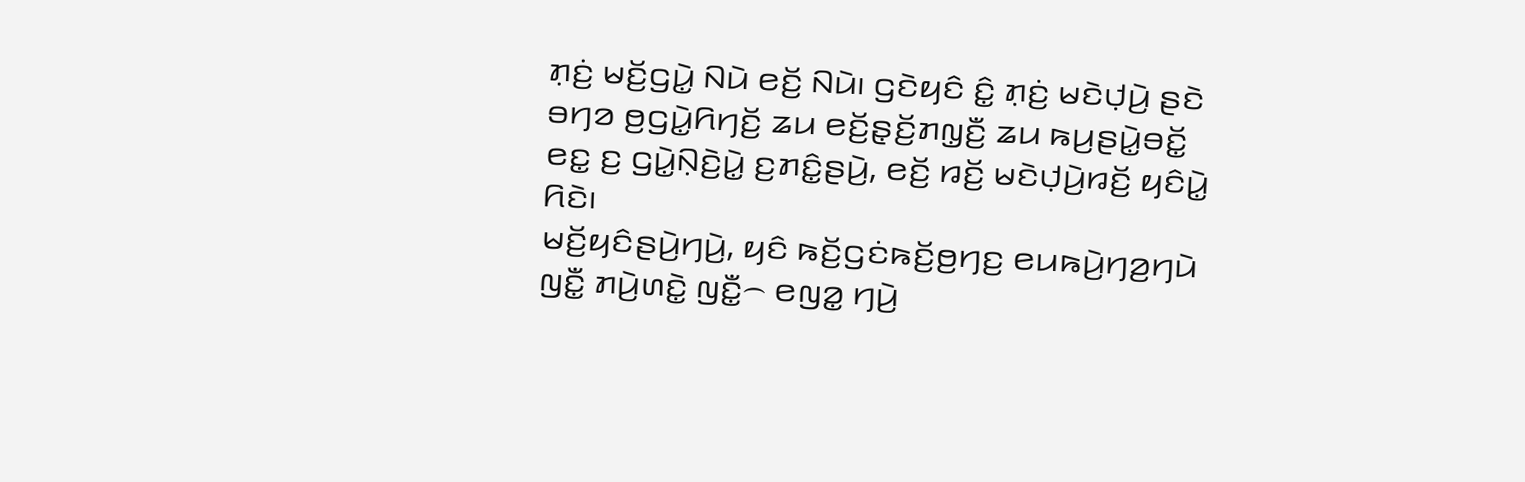ꤊ꤫ꤢꤦ꤬ ꤗꤢꤩ꤬ꤞꤣꤧ꤭ ꤡꤣꤧ ꤕꤢꤩ꤬ ꤡꤣꤧ꤯ ꤞꤢꤧꤟꤢꤨ ꤢꤨ꤭ ꤊ꤫ꤢꤦ꤬ ꤗꤢꤧꤓ꤫ꤣꤧ꤬ ꤔꤢꤧ ꤋꤚꤤ ꤥ꤬ꤞꤣꤧ꤭ꤖꤚꤢꤩ꤬ ꤘꤣ ꤕꤢꤩ꤬ꤔ꤫ꤢꤩ꤬ꤊꤜ꤫ꤢꤪ꤬ ꤘꤣ ꤒꤣ꤬ꤔꤣꤧ꤭ꤋꤢꤩ꤭ ꤕꤢ꤭ ꤢ꤬ ꤞꤣꤧ꤭ꤡ꤫ꤢꤧ꤬ꤣꤧ꤭ ꤢ꤬ꤊꤢꤨ꤭ꤔꤣꤧ꤬, ꤕꤢꤩ꤬ ꤙꤢꤩ꤬ ꤗꤢꤧꤓ꤫ꤣꤧ꤬ꤙꤢꤩ꤬ ꤟꤢꤨꤣꤧ꤭ ꤖꤢꤧ꤯
ꤗꤢꤩ꤬ꤟꤢꤨꤔꤣꤧ꤬ꤚꤣꤧ꤬, ꤟꤢꤨ ꤒꤢꤩ꤬ꤞꤢꤦꤒꤢꤩ꤬ꤥ꤬ꤚꤢ꤬ ꤕꤣꤒꤣꤧ꤬ꤚꤤ꤬ꤚꤣꤧ ꤜꤢꤪ꤭ ꤊꤣꤧ꤬ꤛꤢꤧ꤭ ꤜꤢꤪ꤭꤮ ꤕꤜꤤ꤭ ꤚꤣꤧ꤬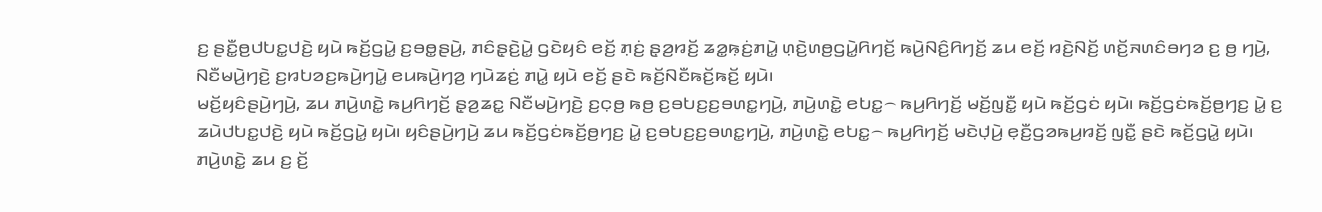ꤢ꤬ ꤔꤢꤪ꤭ꤥ꤬ꤓꤝꤢ꤭ꤓꤢꤧ꤬ ꤟꤣꤧ ꤒꤢꤩ꤬ꤞꤣꤧ꤭ ꤢ꤬ꤋꤥ꤭ꤔꤣꤧ꤬, ꤊꤢꤨꤔ꤫ꤢꤧ꤬ꤣꤧ꤭ ꤞꤢꤧꤟꤢꤨ ꤕꤢꤩ꤬ ꤊ꤫ꤢꤦ꤬ ꤔ꤫ꤤ꤬ꤙꤢꤩ꤬ ꤘꤤ꤭ꤒ꤫ꤢꤦ꤬ꤊꤣꤧ꤭ ꤛ꤫ꤢꤧ꤬ꤛꤥ꤬ꤞꤣꤧ꤭ꤖꤚꤢꤩ꤬ ꤒꤣꤧ꤬ꤡꤢꤨ꤬ꤖꤚꤢꤩ꤬ ꤘꤣ ꤕꤢꤩ꤬ ꤙꤢꤧ꤬ꤡꤢꤩ꤬ ꤛꤢꤩ꤬ꤏꤛꤢꤨꤋꤚꤤ ꤢ꤬ ꤥ꤬ ꤚꤣꤧ꤬, ꤡꤢꤪꤗꤣꤧ꤬ꤚꤢꤧ꤬ ꤢ꤬ꤙꤝꤤꤢ꤬ꤒꤣꤧ꤬ꤚꤣꤧ꤭ ꤕꤣꤒꤣꤧ꤬ꤚꤤ꤬ ꤚꤣꤧꤘꤢꤦ꤬ ꤊꤣꤧ꤭ ꤟꤣꤧ ꤕꤢꤩ꤬ ꤔꤢꤧ ꤒꤢꤩ꤬ꤡꤢꤪꤒꤢꤩ꤬ꤒꤢꤩ꤬ ꤟꤣꤧ꤯
ꤗꤢꤩ꤬ꤟꤢꤨꤔꤣꤧ꤬ꤚꤣꤧ꤬, ꤘꤣ ꤊꤣꤧ꤬ꤛꤢꤧ꤭ ꤒꤣ꤬ꤖꤚꤢꤩ꤬ ꤔ꤫ꤤ꤬ꤘꤢ꤭ ꤡꤢꤪꤗꤣꤧ꤬ꤚꤢꤧ꤬ ꤢ꤬ꤍ꤫ꤥ꤬ ꤒꤥ꤬ ꤢ꤬ꤋꤝꤢ꤬ꤢ꤬ꤋꤛꤢ꤭ꤚꤣꤧ꤬, ꤊꤣꤧ꤬ꤛꤢꤧ꤭ ꤕꤝꤢ꤭꤮ ꤒꤣ꤬ꤖꤚꤢꤩ꤬ ꤗꤢꤩ꤬ꤜꤢꤪ꤭ ꤟꤣꤧ ꤒꤢꤩ꤬ꤞꤢꤦ ꤟꤣꤧ꤯ ꤒꤢꤩ꤬ꤞꤢꤦꤒꤢꤩ꤬ꤥ꤬ꤚꤢ꤬ ꤣꤧ꤭ ꤢ꤬ ꤘꤣꤧꤓꤝꤢ꤭ꤓꤢꤧ꤬ ꤟꤣꤧ ꤒꤢꤩ꤬ꤞꤣꤧ꤭ ꤟꤣꤧ꤯ ꤟꤢꤨꤔꤣꤧ꤬ꤚꤣꤧ꤬ ꤘꤣ ꤒꤢꤩ꤬ꤞꤢꤦꤒꤢꤩ꤬ꤥ꤬ꤚꤢ꤬ ꤣꤧ꤭ ꤢ꤬ꤋꤝꤢ꤬ꤢ꤬ꤋꤛꤢ꤭ꤚꤣꤧ꤬, ꤊꤣꤧ꤬ꤛꤢꤧ꤭ ꤕꤝꤢ꤭꤮ ꤒꤣ꤬ꤖꤚꤢꤩ꤬ ꤗꤢꤧꤓ꤫ꤣꤧ꤬ ꤕ꤫ꤢꤪ꤬ꤞꤤꤒꤣ꤬ꤙꤢꤩ꤬ ꤜꤢꤪ꤭ ꤔꤢꤧ ꤒꤢꤩ꤬ꤞꤣꤧ꤭ ꤟꤣꤧ꤯
ꤊꤣꤧ꤬ꤛꤢꤧ꤭ ꤘꤣ ꤢ꤬ ꤢꤩ꤬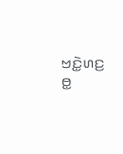ꤠꤢꤧ꤭ꤛꤢ꤬ ꤥ꤭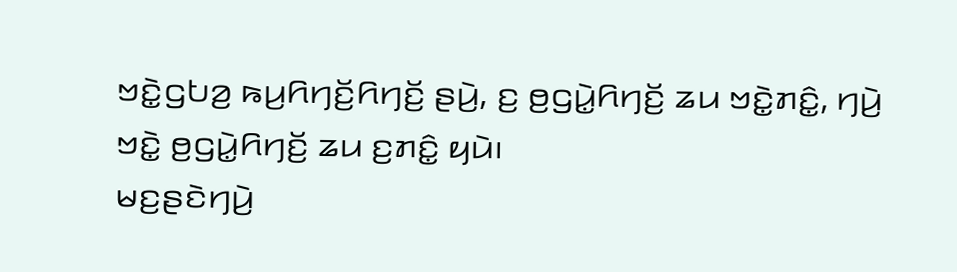ꤠꤢꤧ꤭ꤞꤝꤤ꤬ ꤒꤣ꤬ꤖꤚꤢꤩ꤬ꤖꤚꤢꤩ꤬ ꤔꤣꤧ꤬, ꤢ꤬ ꤥ꤬ꤞꤣꤧ꤭ꤖꤚꤢꤩ꤬ ꤘꤣ ꤠꤢꤧ꤭ꤊꤢꤨ꤭, ꤚꤣꤧ꤬ ꤠꤢꤧ꤭ ꤥ꤬ꤞꤣꤧ꤭ꤖꤚꤢꤩ꤬ ꤘꤣ ꤢ꤬ꤊꤢꤨ꤭ ꤟꤣꤧ꤯
ꤗꤢ꤬ꤔꤢꤧꤚꤣꤧ꤬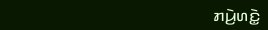ꤊꤣꤧ꤬ꤛꤢꤧ꤭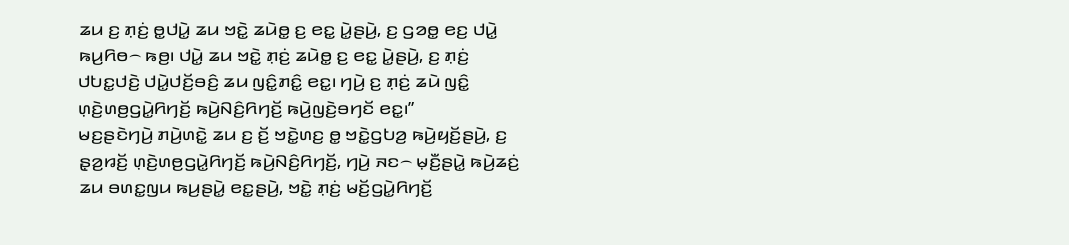ꤘꤣ ꤢ꤬ ꤊ꤫ꤢꤦ꤬ ꤥ꤭ꤓꤣꤧ꤭ ꤘꤣ ꤠꤢꤧ꤭ ꤘꤣꤧꤥ꤭ ꤢ꤬ ꤕꤢ꤭ ꤣꤧ꤭ꤔꤣꤧ꤬, ꤢ꤬ ꤞꤤꤥ꤭ ꤕꤢ꤬ ꤓꤣꤧ꤭ ꤒꤣ꤬ꤖꤥ꤮ ꤒꤥ꤬꤯ ꤓꤣꤧ꤭ ꤘꤣ ꤠꤢꤧ꤭ ꤊ꤫ꤢꤦ꤬ ꤘꤣꤧꤥ꤭ ꤢ꤬ ꤕꤢ꤭ ꤣꤧ꤭ꤔꤣꤧ꤬, ꤢ꤬ ꤊ꤫ꤢꤦ꤬ ꤓꤝꤢ꤭ꤓꤢꤧ꤬ ꤓꤣꤧ꤭ꤓꤢꤩ꤬ꤋꤢꤨ꤬ ꤘꤣ ꤜꤢꤨ꤭ꤊꤢꤨ꤭ ꤕꤢ꤭꤯ ꤚꤣꤧ꤬ ꤢ꤬ ꤊ꤫ꤢꤦ꤬ ꤘꤣꤧ ꤜꤢꤨ꤭ ꤛ꤫ꤢꤧ꤬ꤛꤥ꤬ꤞꤣꤧ꤭ꤖꤚꤢꤩ꤬ ꤒꤣꤧ꤬ꤡꤢꤨ꤬ꤖꤚꤢꤩ꤬ ꤒꤣꤧ꤬ꤜꤢꤧ꤬ꤋꤚꤢꤩ ꤕꤢ꤭꤯”
ꤗꤢ꤬ꤔꤢꤧꤚꤣꤧ꤬ ꤊꤣꤧ꤬ꤛꤢꤧ꤭ ꤘꤣ ꤢ꤬ ꤢꤩ꤬ ꤠꤢꤧ꤭ꤛꤢ꤬ ꤥ꤭ ꤠꤢꤧ꤭ꤞꤝꤤ꤬ ꤒꤣꤧ꤬ꤟꤢꤩ꤬ꤔꤣꤧ꤬, ꤢ꤬ ꤔ꤫ꤤ꤬ꤙꤢꤩ꤬ ꤛ꤫ꤢꤧ꤬ꤛꤥ꤬ꤞꤣꤧ꤭ꤖꤚꤢꤩ꤬ ꤒꤣꤧ꤬ꤡꤢꤨ꤬ꤖꤚꤢꤩ꤬, ꤚꤣꤧ꤬ ꤏꤢ꤮ ꤗ꤫ꤢꤪ꤬ꤔꤣꤧ꤭ ꤒꤣꤧ꤬ꤘꤢꤦ꤬ ꤘꤣ ꤋꤛꤢ꤭ꤜꤣ ꤒꤣ꤬ꤔꤣꤧ꤭ ꤕꤢ꤭ꤔꤣꤧ꤬, ꤠꤢꤧ꤭ ꤊ꤫ꤢꤦ꤬ ꤗꤢꤩ꤬ꤞꤣꤧ꤭ꤖꤚꤢꤩ꤬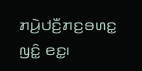ꤊꤣꤧ꤬ꤓꤢꤪ꤬ꤊꤢ꤬ꤋꤛꤢ꤭ ꤜꤢꤨ꤭ ꤕꤢ꤭꤯